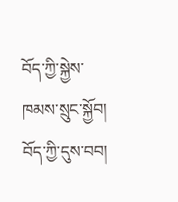བོད་ཀྱི་སྐྱེས་ཁམས་སྲུང་སྐྱོབ། བོད་ཀྱི་དུས་བབ།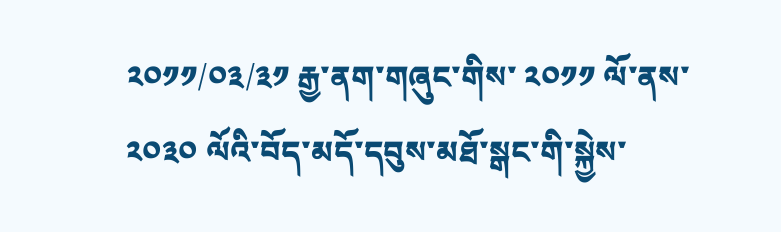༢༠༡༡/༠༣/༣༡ རྒྱ་ནག་གཞུང་གིས་ ༢༠༡༡ ལོ་ནས་ ༢༠༣༠ ལོའི་བོད་མདོ་དབུས་མཐོ་སྒང་གི་སྐྱེས་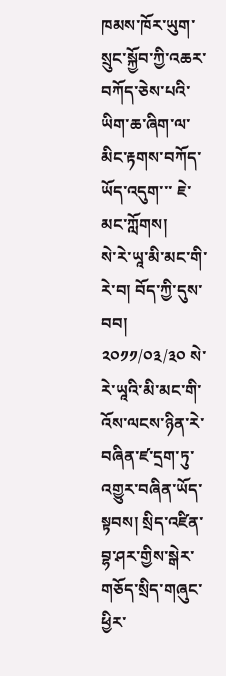ཁམས་ཁོར་ཡུག་སྲུང་སྐྱོབ་ཀྱི་འཆར་བཀོད་ཅེས་པའི་ཡིག་ཆ་ཞིག་ལ་མིང་རྟགས་བཀོད་ཡོད་འདུག་་་ ཇེ་མང་ཀློགས།
སེ་རེ་ཡཱ་མི་མང་གི་རེ་བ། བོད་ཀྱི་དུས་བབ། ༢༠༡༡/༠༣/༣༠ སེ་རེ་ཡཱའི་མི་མང་གི་འོས་ལངས་ཉིན་རེ་བཞིན་ཛ་དྲག་ཏུ་འགྱུར་བཞིན་ཡོད་སྟབས། སྲིད་འཛིན་བྷ་ཤར་གྱིས་སྒེར་གཅོད་སྲིད་གཞུང་ཕྱིར་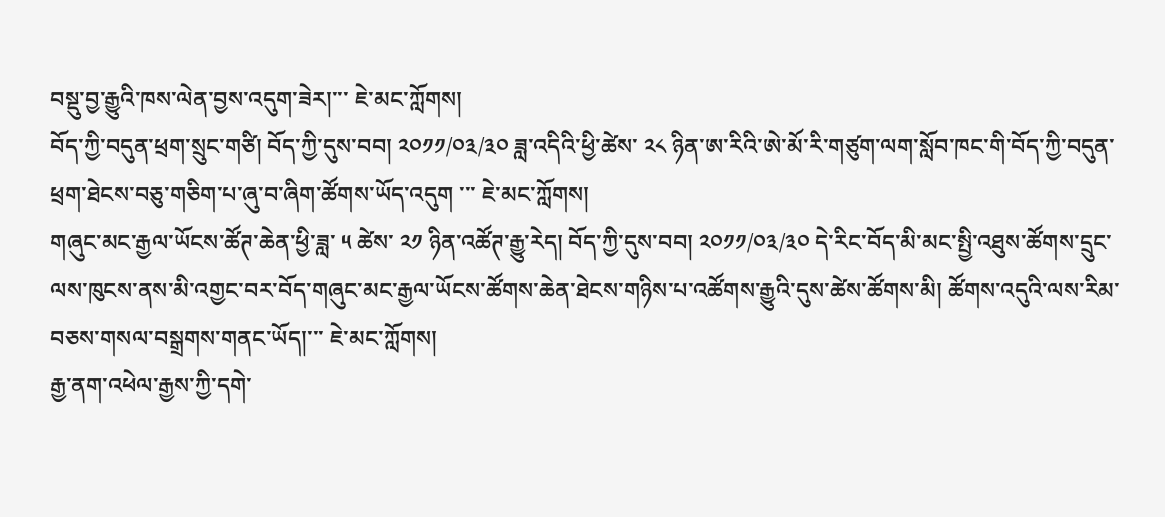བསྡུ་བྱ་རྒྱུའི་ཁས་ལེན་བྱས་འདུག་ཟེར།་་་ ཇེ་མང་ཀློགས།
བོད་ཀྱི་བདུན་ཕྲག་སྲུང་གཙི། བོད་ཀྱི་དུས་བབ། ༢༠༡༡/༠༣/༣༠ ཟླ་འདིའི་ཕྱི་ཚེས་ ༢༨ ཉིན་ཨ་རིའི་ཨེ་མོ་རི་གཙུག་ལག་སློབ་ཁང་གི་བོད་ཀྱི་བདུན་ཕྲག་ཐེངས་བཅུ་གཅིག་པ་ཞུ་བ་ཞིག་ཚོགས་ཡོད་འདུག ་་་ ཇེ་མང་ཀློགས།
གཞུང་མང་རྒྱལ་ཡོངས་ཚོཊ་ཆེན་ཕྱི་ཟླ་ ༥ ཚེས་ ༢༡ ཉིན་འཚོཊ་རྒྱུ་རེད། བོད་ཀྱི་དུས་བབ། ༢༠༡༡/༠༣/༣༠ དེ་རིང་བོད་མི་མང་སྤྱི་འཐུས་ཚོགས་དྲུང་ལས་ཁུངས་ནས་མི་འགྱང་བར་བོད་གཞུང་མང་རྒྱལ་ཡོངས་ཚོགས་ཆེན་ཐེངས་གཉིས་པ་འཚོགས་རྒྱུའི་དུས་ཚེས་ཚོགས་མི། ཚོགས་འདུའི་ལས་རིམ་བཅས་གསལ་བསྒྲགས་གནང་ཡོད།་་་ ཇེ་མང་ཀློགས།
རྒྱ་ནག་འཕེལ་རྒྱས་ཀྱི་དགེ་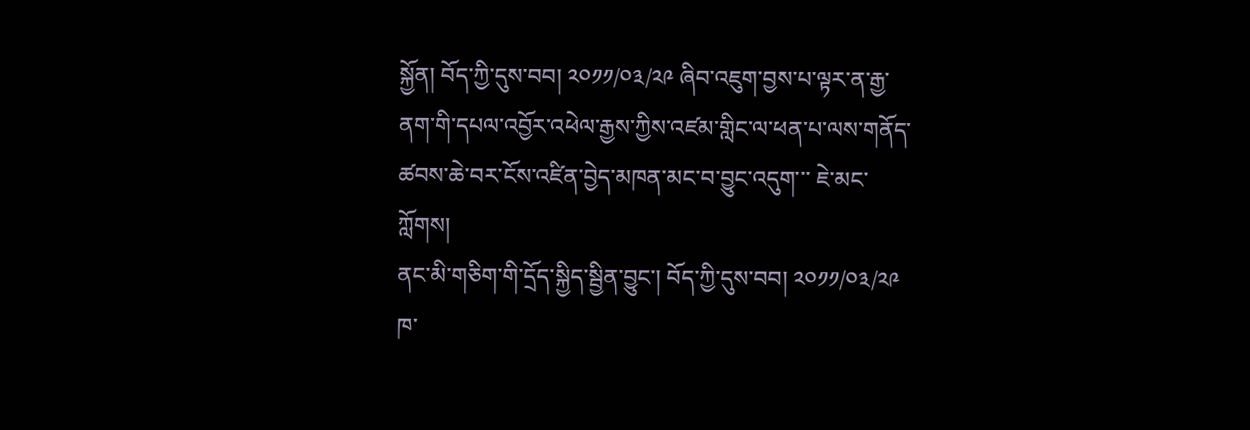སྐྱོན། བོད་ཀྱི་དུས་བབ། ༢༠༡༡/༠༣/༢༩ ཞིབ་འཇུག་བྱས་པ་ལྟར་ན་རྒྱ་ནག་གི་དཔལ་འབྱོར་འཕེལ་རྒྱས་ཀྱིས་འཛམ་གླིང་ལ་ཕན་པ་ལས་གནོད་ཚབས་ཆེ་བར་ངོས་འཛིན་བྱེད་མཁན་མང་བ་བྱུང་འདུག་་་ ཇེ་མང་ཀློགས།
ནང་མི་གཅིག་གི་དྲོད་སྐྱིད་སྦྱིན་བྱུང་། བོད་ཀྱི་དུས་བབ། ༢༠༡༡/༠༣/༢༩ ཁ་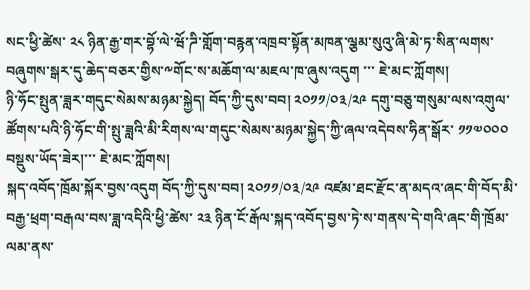སང་ཕྱི་ཚེས་ ༢༨ ཉིན་རྒྱ་གར་བྷོ་ལེ་ཝོ་ཌི་གློག་བརྙན་འཁྲབ་སྟོན་མཁན་ལྕམ་སུའུ་ཞི་མེ་ཏ་སིན་ལགས་བཞུགས་སྒར་དུ་ཆེད་བཅར་གྱིས་༸གོང་ས་མཆོག་ལ་མཇལ་ཁ་ཞུས་འདུག ་་་ ཇེ་མང་ཀློགས།
ཉི་ཧོང་སྤུན་ཟླར་གདུང་སེམས་མཉམ་སྐྱེད། བོད་ཀྱི་དུས་བབ། ༢༠༡༡/༠༣/༢༩ དགུ་བཅུ་གསུམ་ལས་འགུལ་ཚོགས་པའི་ཉི་ཧོང་གི་སྤུ་ཟླའི་མི་རིགས་ལ་གདུང་སེམས་མཉམ་སྐྱེད་ཀྱི་ཞལ་འདེབས་ཧིན་སྒོར་ ༡༡༧༠༠༠ བསྡུས་ཡོད་ཟེར།་་་ ཇེ་མང་ཀློགས།
སྐད་འབོད་ཁྲོམ་སྐོར་བྱས་འདུག བོད་ཀྱི་དུས་བབ། ༢༠༡༡/༠༣/༢༩ འཛམ་ཐང་རྫོང་ན་མདའ་ཞང་གི་བོད་མི་བརྒྱ་ཕྲག་བརྒལ་བས་ཟླ་འདིའི་ཕྱི་ཚེས་ ༢༣ ཉིན་ངོ་རྒོལ་སྐད་འབོད་བྱས་ཏེ་ས་གནས་དེ་གའི་ཞང་གི་ཁྲོམ་ལམ་ནས་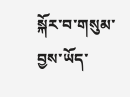སྐོར་བ་གསུམ་བྱས་ཡོད་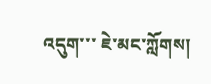འདུག་་་ ཇེ་མང་ཀློགས།